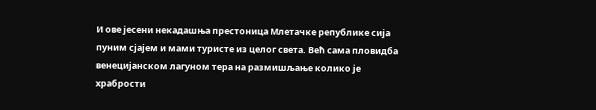И ове јесени некадашња престоница Млетачке републике сија пуним сјајем и мами туристе из целог света. Већ сама пловидба венецијанском лагуном тера на размишљање колико је храбрости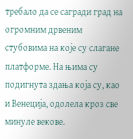требало да се сагради град на огромним дрвеним стубовима на које су слагане платформе. На њима су подигнута здања која су, као и Венеција, одолела кроз све минуле векове.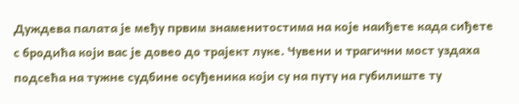Дуждева палата је међу првим знаменитостима на које наиђете када сиђете с бродића који вас је довео до трајект луке. Чувени и трагични мост уздаха подсећа на тужне судбине осуђеника који су на путу на губилиште ту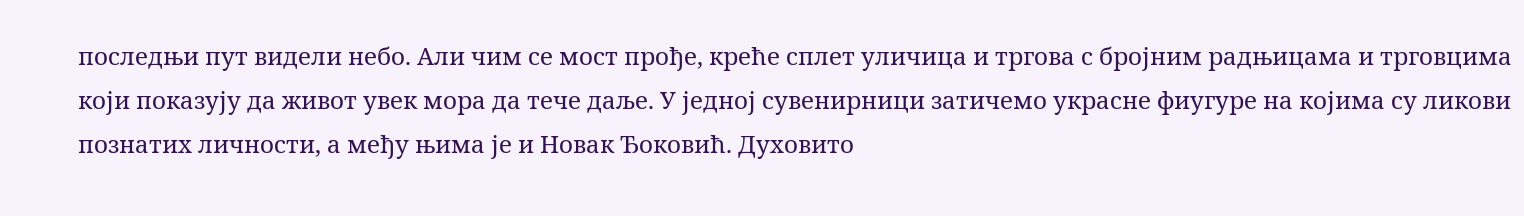последњи пут видели небо. Али чим се мост прође, креће сплет уличица и тргова с бројним радњицама и трговцима који показују да живот увек мора да тече даље. У једној сувенирници затичемо украсне фиугуре на којима су ликови познатих личности, а међу њима је и Новак Ђоковић. Духовито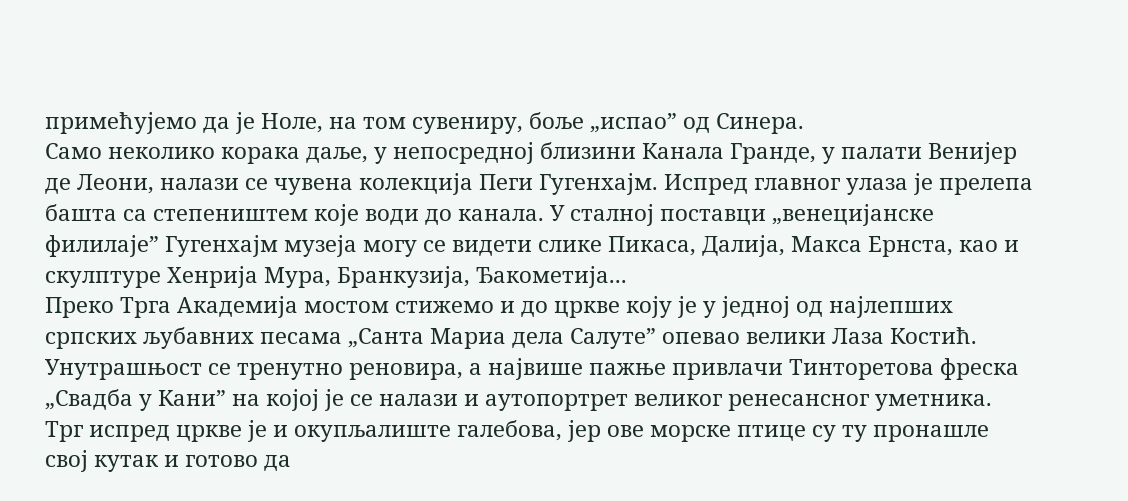примећујемо да је Ноле, на том сувениру, боље „испао” од Синера.
Само неколико корака даље, у непосредној близини Канала Гранде, у палати Венијер де Леони, налази се чувена колекција Пеги Гугенхајм. Испред главног улаза је прелепа башта са степеништем које води до канала. У сталној поставци „венецијанске филилаје” Гугенхајм музеја могу се видети слике Пикаса, Далија, Макса Ернста, као и скулптуре Хенрија Мура, Бранкузија, Ђакометија...
Преко Трга Академија мостом стижемо и до цркве коју је у једној од најлепших српских љубавних песама „Санта Мариа дела Салуте” опевао велики Лаза Костић. Унутрашњост се тренутно реновира, а највише пажње привлачи Тинторетова фреска „Свадба у Кани” на којој је се налази и аутопортрет великог ренесансног уметника. Трг испред цркве је и окупљалиште галебова, јер ове морске птице су ту пронашле свој кутак и готово да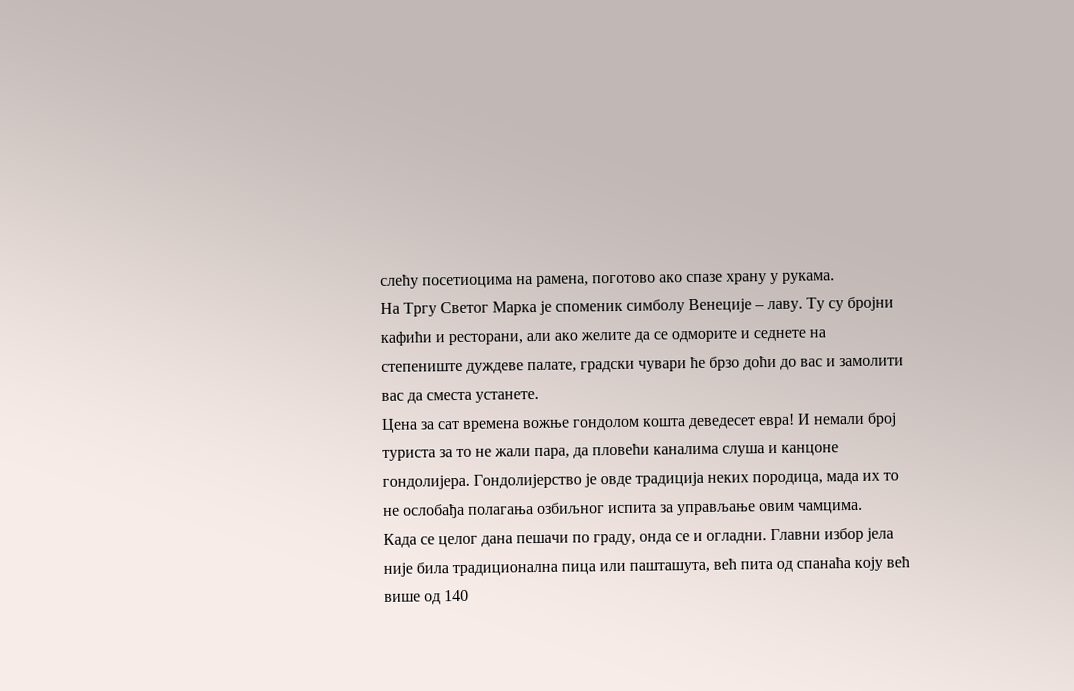слећу посетиоцима на рамена, поготово ако спазе храну у рукама.
На Тргу Светог Марка је споменик симболу Венеције – лаву. Ту су бројни кафићи и ресторани, али ако желите да се одморите и седнете на степениште дуждеве палате, градски чувари ће брзо доћи до вас и замолити вас да сместа устанете.
Цена за сат времена вожње гондолом кошта деведесет евра! И немали број туриста за то не жали пара, да пловећи каналима слуша и канцоне гондолијера. Гондолијерство је овде традиција неких породица, мада их то не ослобађа полагања озбиљног испита за управљање овим чамцима.
Када се целог дана пешачи по граду, онда се и огладни. Главни избор јела није била традиционална пица или пашташута, већ пита од спанаћа коју већ више од 140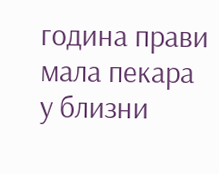година прави мала пекара у близни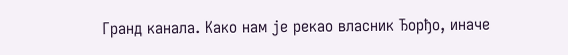Гранд канала. Како нам је рекао власник Ђорђо, иначе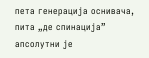пета генерација оснивача, пита „де спинација” апсолутни је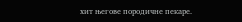хит његове породичне пекаре.